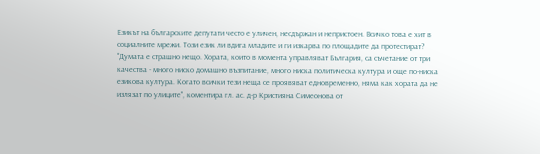Езикът на българските депутати често е уличен, несдържан и непристоен. Всичко това е хит в социалните мрежи. Този език ли вдига младите и ги изкарва по площадите да протестират?
"Думата е страшно нещо. Хората, които в момента управляват България, са съчетание от три качества - много ниско домашно възпитание, много ниска политическа култура и още по-ниска езикова култура. Когато всички тези неща се проявяват едновременно, няма как хората да не излязат по улиците", коментира гл. ас. д-р Кристияна Симеонова от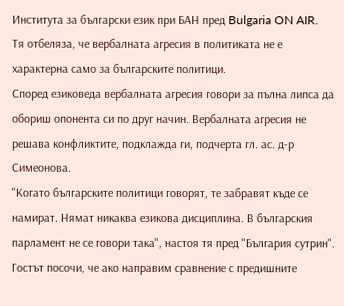Института за български език при БАН пред Bulgaria ON AIR.
Тя отбеляза, че вербалната агресия в политиката не е характерна само за българските политици.
Според езиковеда вербалната агресия говори за пълна липса да обориш опонента си по друг начин. Вербалната агресия не решава конфликтите, подклажда ги, подчерта гл. ас. д-р Симеонова.
"Когато българските политици говорят, те забравят къде се намират. Нямат никаква езикова дисциплина. В българския парламент не се говори така", настоя тя пред "България сутрин".
Гостът посочи, че ако направим сравнение с предишните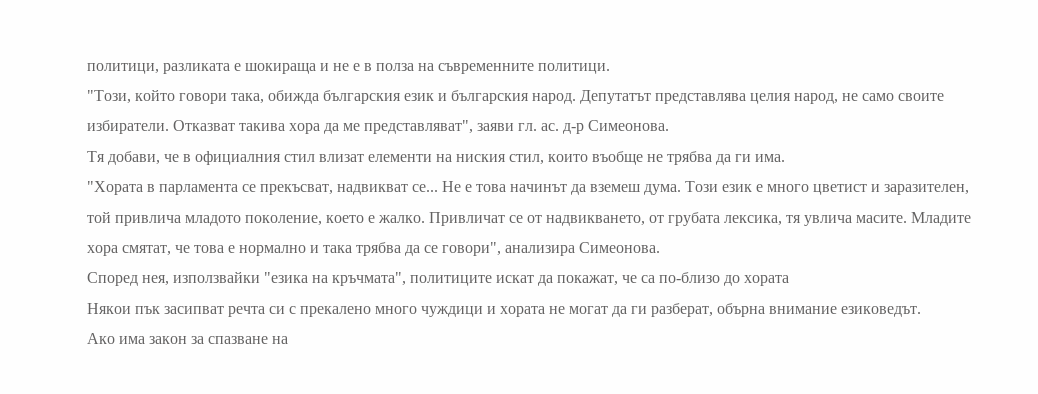политици, разликата е шокираща и не е в полза на съвременните политици.
"Този, който говори така, обижда българския език и българския народ. Депутатът представлява целия народ, не само своите избиратели. Отказват такива хора да ме представляват", заяви гл. ас. д-р Симеонова.
Тя добави, че в официалния стил влизат елементи на ниския стил, които въобще не трябва да ги има.
"Хората в парламента се прекъсват, надвикват се... Не е това начинът да вземеш дума. Този език е много цветист и заразителен, той привлича младото поколение, което е жалко. Привличат се от надвикването, от грубата лексика, тя увлича масите. Младите хора смятат, че това е нормално и така трябва да се говори", анализира Симеонова.
Според нея, използвайки "езика на кръчмата", политиците искат да покажат, че са по-близо до хората
Някои пък засипват речта си с прекалено много чуждици и хората не могат да ги разберат, обърна внимание езиковедът.
Ако има закон за спазване на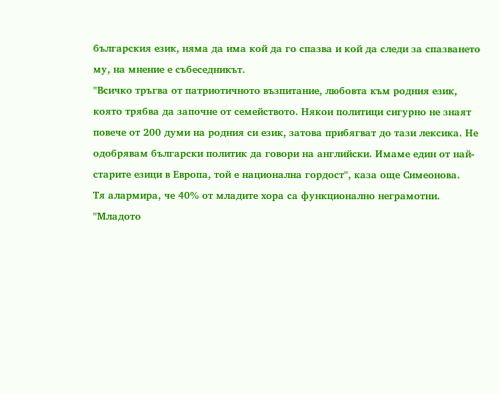българския език, няма да има кой да го спазва и кой да следи за спазването му, на мнение е събеседникът.
"Всичко тръгва от патриотичното възпитание, любовта към родния език, която трябва да започне от семейството. Някои политици сигурно не знаят повече от 200 думи на родния си език, затова прибягват до тази лексика. Не одобрявам български политик да говори на английски. Имаме един от най-старите езици в Европа, той е национална гордост", каза още Симеонова.
Тя алармира, че 40% от младите хора са функционално неграмотни.
"Младото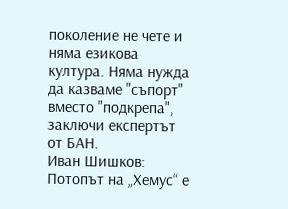поколение не чете и няма езикова култура. Няма нужда да казваме "съпорт" вместо "подкрепа", заключи експертът от БАН.
Иван Шишков: Потопът на „Хемус“ е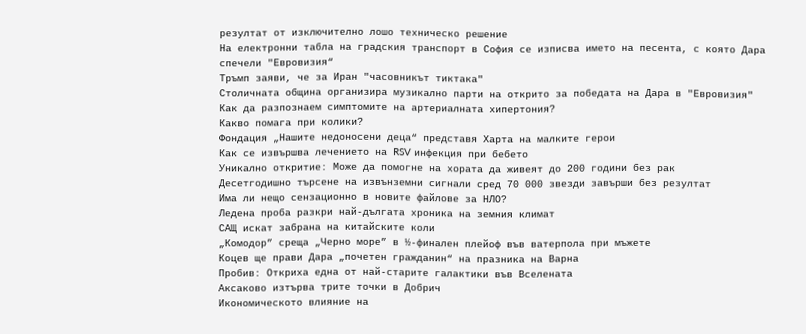резултат от изключително лошо техническо решение
На електронни табла на градския транспорт в София се изписва името на песента, с която Дара спечели "Евровизия“
Тръмп заяви, че за Иран "часовникът тиктака"
Столичната община организира музикално парти на открито за победата на Дара в "Евровизия"
Как да разпознаем симптомите на артериалната хипертония?
Какво помага при колики?
Фондация „Нашите недоносени деца“ представя Харта на малките герои
Как се извършва лечението на RSV инфекция при бебето
Уникално откритие: Може да помогне на хората да живеят до 200 години без рак
Десетгодишно търсене на извънземни сигнали сред 70 000 звезди завърши без резултат
Има ли нещо сензационно в новите файлове за НЛО?
Ледена проба разкри най-дългата хроника на земния климат
САЩ искат забрана на китайските коли
„Комодор” среща „Черно море” в ½-финален плейоф във ватерпола при мъжете
Коцев ще прави Дара „почетен гражданин“ на празника на Варна
Пробив: Откриха една от най-старите галактики във Вселената
Аксаково изтърва трите точки в Добрич
Икономическото влияние на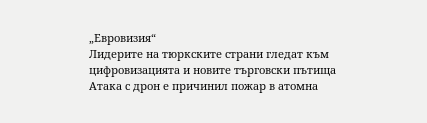„Евровизия“
Лидерите на тюркските страни гледат към цифровизацията и новите търговски пътища
Атака с дрон е причинил пожар в атомна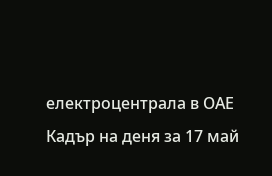електроцентрала в ОАЕ
Кадър на деня за 17 май